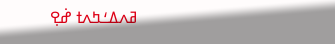ߥߍߡߑߤߍߙ ߝ߭ߐ߲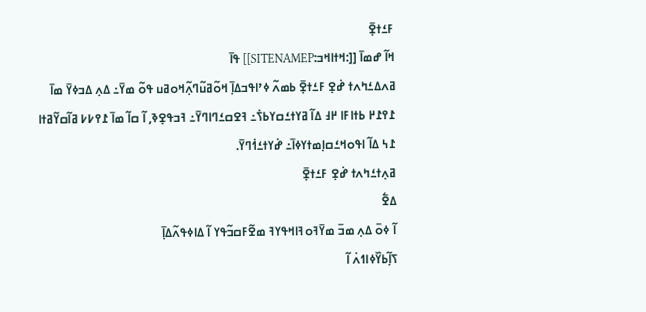ߓߑߙߐ߲߫
ߞߊ߬ ߝߘߊ߫ [[:ߞߙߊߞߏ:SITENAMEP]] ߟߊ߫
ߥߍߡߑߤߍߙ ߝ߭ߐ߲ ߓߑߙߐ߲߫ ߕߘߍ߬ ߦߴߊߟߏߡߊ߲߫ ߞߋ߬ߥߎ߬ߣߍ߲߬ߞߋߥߎ ߟߋ߬ ߘߌ߫߸ ߡߍ߲ ߡߏߦߌ߫ ߘߊ߫ ߁߉߁߂ ߕߙߊߓߊ ߂߃ ߡߊ߬ ߥߌߙߑߛߌߕߖ߭߸ ߔߐߛߑߣߊߣߌ߫߸ ߔߏߟߐ߲ߢ, ߊ߬ ߛߊ߬ ߘߊ߫ ߁߉߇߇ ߥߊ߬ߛߌ߬ߥߙߊ ߁߆ ߡߊ߬ ߊߟߋߞߑߛߊ߲ߘߙߌߦߊ߫߸ ߝ߭ߌߙߑߗ߭ߣߌ߫.
ߥߍ߲ߙߑߤߍߙ ߝ߭ߐ߲ ߓߑߙߐ߲߫
ߡߐ߱
ߊ߬ ߦߋ߫ ߡߍ߲ ߘߏ߫ ߘߌ߫ߔߋߔߊߞߟߌߔ ߘߐ߬ߓߛߏ߬ߟߌ ߊ߬ ߡߊߦߟߍ߬ߡߊ߲߫
ߖߊ߲߬ߕߌ߰ߦߊߗߍ߭ ߊ߬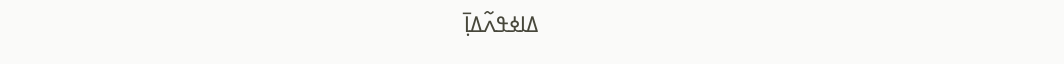ߡߊߦߟߍ߬ߡߊ߲߫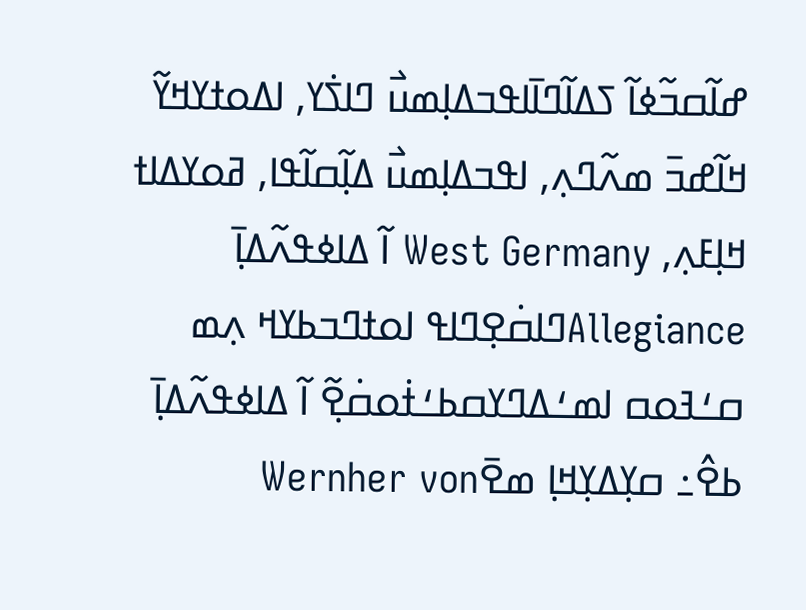ߝߊ߬ߛߏ߬ߦߊ߬ ߖߡߊ߬ߣߊ߫ߊߟߏߡߊ߲ߘߎ߯ ߣߊߖ߭ߌ, ߊߡߋߙߌߞߌ߬ ߞߊ߬ߝߏ߫ ߘߍ߬ߣߍ߲, ߊߟߏߡߊ߲ߘߎ߯ ߡߊ߲߬ߛߊ߬ߟߊ, ߥߋߌߡߊߙ ߞߊ߲ߓߍ߲, West Germany ߊ߬ ߡߊߦߟߍ߬ߡߊ߲߫
Allegianceߣߊߛ߭ߐ߲ߣߊߟ ߊߋߙߣߏߕߌߞ ߍ߲ߘ ߛߑߔߋߛ ߊߘߑߡߣߌߛߕߑߙ߭ߋߛ߭ߐ߲߬ ߊ߬ ߡߊߦߟߍ߬ߡߊ߲߫
ߕߐ߮߸ ߛߌ߲ߡߌ߲ߞߊ߲ ߘߐ߫Wernher von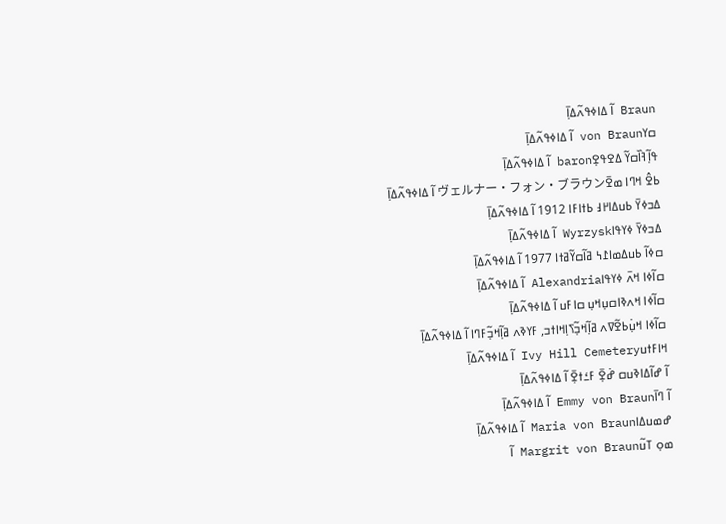Braun ߊ߬ ߡߊߦߟߍ߬ߡߊ߲߫
ߛߌvon Braun ߊ߬ ߡߊߦߟߍ߬ߡߊ߲߫
ߟߊ߲߬ߔߊ߰ߛߌ߬ ߡߐߟߐ߲baron ߊ߬ ߡߊߦߟߍ߬ߡߊ߲߫
ߕߐ߮ ߞߣߊ ߘߐ߫ヴェルナー・フォン・ブラウン ߊ߬ ߡߊߦߟߍ߬ߡߊ߲߫
ߡߏߦߌ߫ ߕߎߡߊ߂߃ ߕߙߊߓߊ 1912 ߊ߬ ߡߊߦߟߍ߬ߡߊ߲߫
ߡߏߦߌ߫ ߦߌߟߊWyrzysk ߊ߬ ߡߊߦߟߍ߬ߡߊ߲߫
ߛߦߊ߬ ߕߎߡߘߊ߁߆ ߥߊ߬ߛߌ߬ߥߙߊ 1977 ߊ߬ ߡߊߦߟߍ߬ߡߊ߲߫
ߛߊ߬ߦߊ ߞߍ߫ ߦߌߟߊAlexandria ߊ߬ ߡߊߦߟߍ߬ߡߊ߲߫
ߛߊ߬ߦߊ ߞߍߢߊߛߎ߲ߞߎ߲ ߛߊߓߎ ߊ߬ ߡߊߦߟߍ߬ߡߊ߲߫
ߛߊ߬ߦߊ ߞߎ߲߭ߕߐ߬ߜߍ ߥߊ߲߬ߞߏ߲߬ߖߊ߲ߞߊߙߏ, ߓߌߢߍ ߥߊ߲߬ߞߏ߲߬ߓߣߊ ߊ߬ ߡߊߦߟߍ߬ߡߊ߲߫
ߞߊߓߙߎIvy Hill Cemetery ߊ߬ ߡߊߦߟߍ߬ߡߊ߲߫
ߊ߬ ߝߊ߬ߡߊߢߎߛ ߝ߭ߐ߲߫ ߓߑߙߐ߲߫ ߊ߬ ߡߊߦߟߍ߬ߡߊ߲߫
ߊ߬ ߣߊ߫Emmy von Braun ߊ߬ ߡߊߦߟߍ߬ߡߊ߲߫
ߝߘߎߡߊMaria von Braun ߊ߬ ߡߊߦߟߍ߬ߡߊ߲߫
ߘߋ߲ ߠߎ߬Margrit von Braun ߊ߬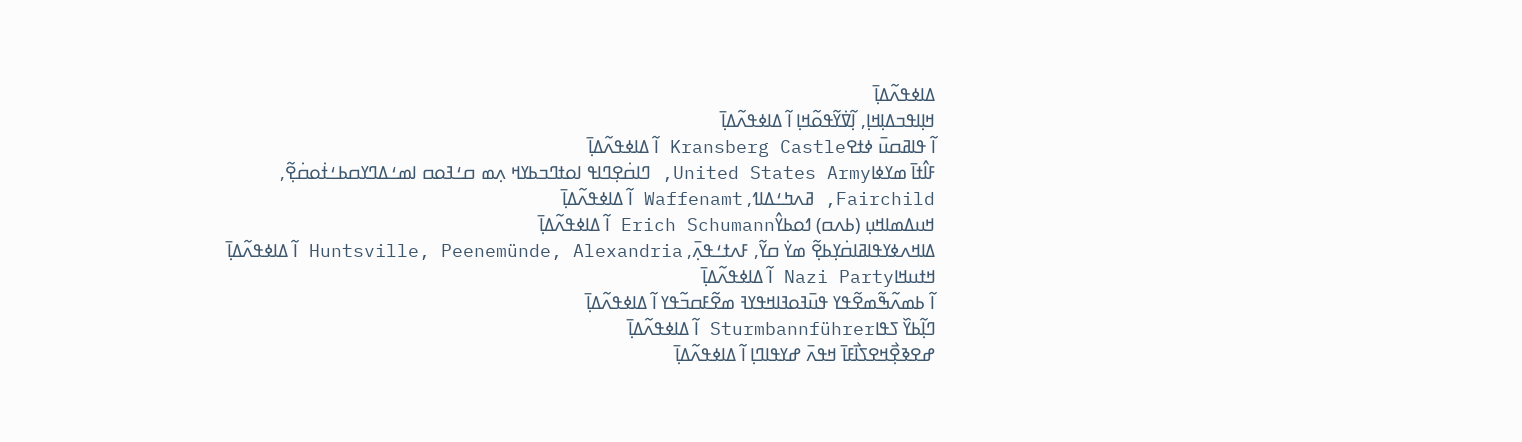ߡߊߦߟߍ߬ߡߊ߲߫
ߞߊ߲ߊߟߏߡߊ߲ߞߊ߲, ߊ߲߬ߜ߭ߌ߬ߟߋ߬ߞߊ߲ ߊ߬ ߡߊߦߟߍ߬ߡߊ߲߫
ߊ߬ ߟߊߥߛߎ߫ ߦߙߐKransberg Castle ߊ߬ ߡߊߦߟߍ߬ߡߊ߲߫
ߓߊ߮ߙߊ߫ ߘߌߦߊUnited States Army, ߣߊߛ߭ߐ߲ߣߊߟ ߊߋߙߣߏߕߌߞ ߍ߲ߘ ߛߑߔߋߛ ߊߘߑߡߣߌߛߕߑߙ߭ߋߛ߭ߐ߲߬, Fairchild, ߥߍߤߑߡߊߗ, Waffenamt ߊ߬ ߡߊߦߟߍ߬ߡߊ߲߫
ߞߎߡߘߊߞߎ߲ (ߕߍߛ) ߗߋߕߌ߮Erich Schumann ߊ߬ ߡߊߦߟߍ߬ߡߊ߲߫
ߡߊߞߍߦߌߟߊߥߊߛ߭ߌ߲ߕߐ߲߬ ߘߌ߭ ߛߌ߬, ߓߍߙߑߟߍ߲߫, Huntsville, Peenemünde, Alexandria ߊ߬ ߡߊߦߟߍ߬ߡߊ߲߫
ߞߙߎߞߊNazi Party ߊ߬ ߡߊߦߟߍ߬ߡߊ߲߫
ߊ߬ ߕߘߍ߬ߒ߬ߘߐ߬ߟߌ ߟߎ߫ߔߋߔߊߞߟߌߔ ߘߐ߬ߓߛߏ߬ߟߌ ߊ߬ ߡߊߦߟߍ߬ߡߊ߲߫
ߣߊ߲߬ߕߌ߰ ߖߟߊSturmbannführer ߊ߬ ߡߊߦߟߍ߬ߡߊ߲߫
ߝߐߢߐ߲߯ߞߐߖߊ߯ߓߊ߫ ߞߟߍ߫ ߝߌߟߊߣߊ߲ ߊ߬ ߡߊߦߟߍ߬ߡߊ߲߫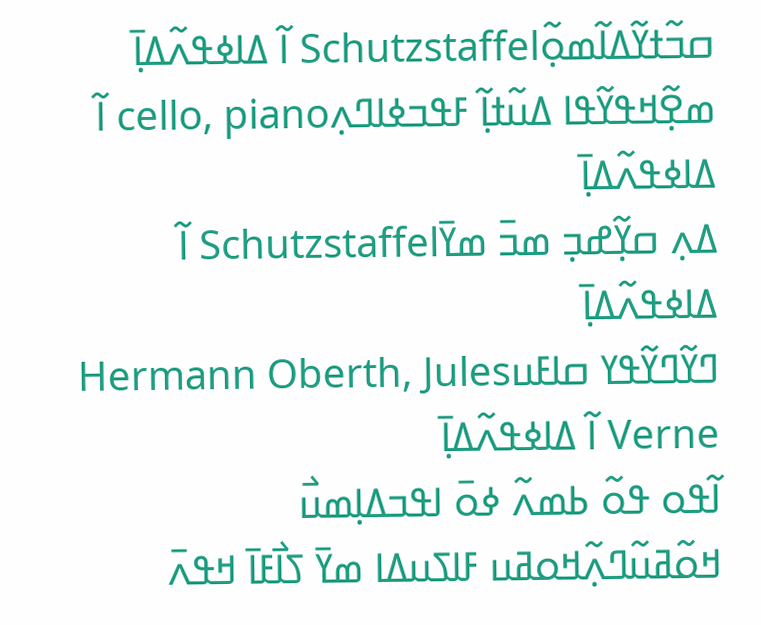ߛߏ߬ߙߌ߬ߡߊ߬ߘߋ߲߬Schutzstaffel ߊ߬ ߡߊߦߟߍ߬ߡߊ߲߫
ߘߐ߲߬ߞߟߌ߬ߟߊ ߡߎ߬ߙߊ߲߬ ߓߟߏߦߊߣߍ߲cello, piano ߊ߬ ߡߊߦߟߍ߬ߡߊ߲߫
ߡߍ߲ ߛߌ߲߬ߝߏ߲ ߘߏ߫ ߘߌ߫Schutzstaffel ߊ߬ ߡߊߦߟߍ߬ߡߊ߲߫
ߣߌ߬ߣߌ߬ߟߌ ߛߊߓߎHermann Oberth, Jules Verne ߊ߬ ߡߊߦߟߍ߬ߡߊ߲߫
ߊ߬ߟߋ ߟߋ߬ ߕߘߍ߬ ߦߋ߫ ߊߟߏߡߊ߲ߘߎ߯ ߞߋ߬ߥߎ߬ߣߍ߲߬ߞߋߥߎ ߓߊߖߎߡߊ ߘߌ߫ ߖߊ߯ߓߊ߫ ߞߟߍ߫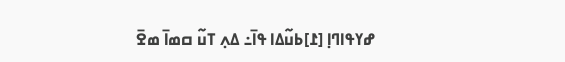ߝߌߟߊߣߊ߲ [߁]ߕߎ߬ߡߊ ߟߊ߫߸ ߡߍ߲ ߠߎ߬ ߛߘߊ߫ ߘߐ߫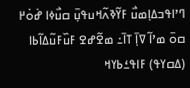ߣߴߊߟߏߡߊ߲ߘߎ߯ ߓߌ߬ߢߍ߬ߞߎߟߎ߲߫ ߛߎ߯ߦߊ ߝ߭ߋ߭߂ ߛߋ߫ ߘߴߊ߬ ߜߊ߲߫ ߠߊ߫߸ ߘߐ߬ߝߐ ߓߎ߰ߓߎ߬ߡߊ߬ߕߊ (ߡߛߌߟ) ߓߊߟߑߕߌߞ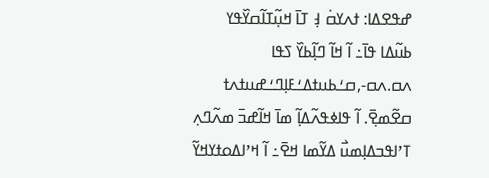ߝߟߐߡߊ: ߙߍߌߛ߭ ߃߲ ߠߊ߫ ߞߎ߲߬ߠߊ߬ߛߌ߰ߟߌ ߕߎ߬ߡߊ ߟߊ߫߸ ߊ߬ ߞߊ߬ ߣߊ߲߬ߕߌ߰ ߖߟߊ ߍߛ.ߍߛ-,ߛߑߕߎߙߡߑߓߊ߲ߣߑߝߎߙߍߙ ߛߐ߬ߘߐ߲߫. ߊ߬ ߟߊߦߟߍ߬ߡߊ߲߬ ߘߊ߫ ߞߊ߬ߝߏ߫ ߘߍ߬ߣߍ߲ ߠߴߊߟߏߡߊ߲ߘߎ߯ ߡߌ߬ߘߊ ߞߐ߫߸ ߊ߬ ߞߴߊߡߋߙߌߞߌ߬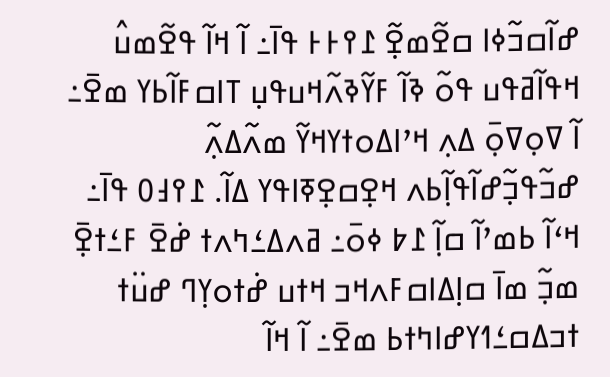ߝߊ߬ߛߏ߬ߦߊ ߛߐ߬ߘߐ߲߬ ߁߉߅߅ ߟߊ߫߸ ߊ߬ ߞߊ߬ ߟߐ߬ߘߎ߮ ߞߟߊ߬ߥߟߎ ߟߋ߬ ߢߊ߬ ߓߌ߬ߢߍ߬ߞߎߟߎ߲ ߠߊߛߓߊ߬ߕߌ ߘߐ߫߸ ߊ߬ ߜߋ߲ߜߋ߲߫ ߡߍ߲ ߞߴߊߡߋߙߌߞߌ߬ ߘߍ߬ߡߍ߲߬ ߝߏ߬ߟߏ߲߬ߝߊ߬ߟߊ߲߬ߕߍ ߞߐ߲ߛߐ߲ߧߊߟߌ ߡߊ߬. ߁߉߃߀ ߟߊ߫߸ ߞߵߊ߬ ߕߘߴߊ߬ ߛߊ߲߬ ߁߈ ߦߋ߫߸ ߥߍߡߑߤߍߙ ߝ߭ߐ߫ ߓߑߙߐ߲߫ ߘߏ߲߬ ߘߊ߫ ߛߊ߲ߡߊߛߓߍߞߏ ߞߙߎ ߝ߭ߙߋߌ߲ߣ ߝߎ߳ߙ ߙߏߡߛߑߗߌߝߊߤߙߕ ߘߐ߫߸ ߊ߬ ߞߊ߬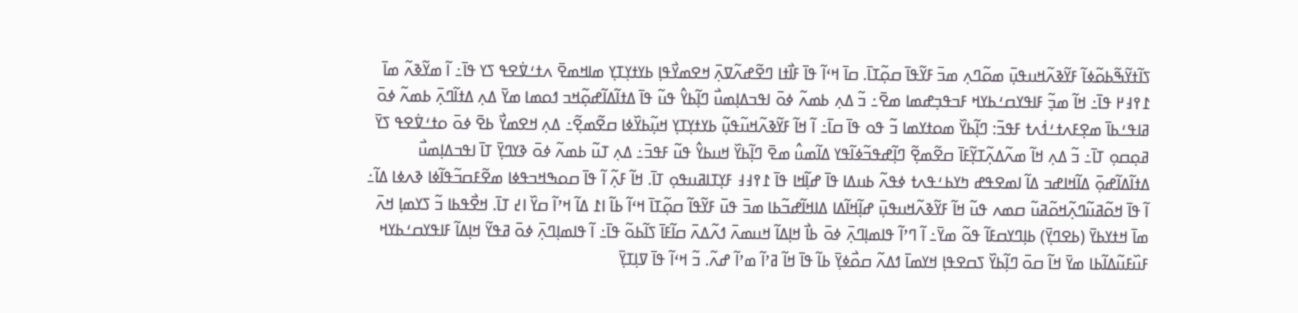ߖߊ߬ߙߌ߬ߒ߬ߕߋ߬ߦߊ߬ ߓߌ߬ߢߍ߬ߞߎߟߎ߲߫ ߘߋ߬ߣߍ߲ ߘߏ߫ ߓߌ߬ߟߊ߫ ߛߋ߲߬ߠߊ߫. ߛߊ߫ ߞߵߊ߬ ߟߊ߫ ߓߊ߯ߙߊ ߣߐ߬ߝߍ߬ߜߍ߲߫ ߞߐߘߌ߯ߟߊ߲ ߕߌߙߌ߲ߠߌ߲ ߘߊߞߘߐ߫ ߍߙߑߜ߭ߐߟ ߖߌ ߟߊ߫߸ ߊ߬ ߘߌ߬ߢߍ߬ ߘߊ߫ ߁߉߃߂ ߟߊ߫߸ ߞߊ߬ ߘߏ߲߬ ߓߊߟߌߛߑߕߌߞ ߓߏߟߏ߲ߝߘߊ ߘߐ߫߸ ߏ߬ ߡߍ߲ ߕߘߍ߬ ߦߋ߫ ߊߟߏߡߊ߲ߘߎ߯ ߣߊ߲߬ߕߌ߮ ߟߎ߬ ߟߊ߫ ߡߙߊ߬ߡߊ߬ߝߋ߲߬ߞߏ ߗߋߘߊ ߘߌ߫ ߡߍ߲ ߡߙߊ߬ߣߍ߲߫ ߕߘߍ߬ ߦߋ߫ ߥߊߟߑߕߊ߫ ߘߐ߲ߓߍߙߑߗ߭ߍߙ ߓߟߏ߫: ߣߊ߲߬ߕߌ߰ ߘߋߙߌߘߊ ߏ߬ ߟߋ ߟߊ߫ ߛߊ߫߸ ߊ߬ ߞߊ߬ ߓߌ߬ߢߍ߬ߞߎ߬ߟߎ߲߬ ߕߌߙߌ߲ߠߌ߲ ߞߎ߲߬ߕߌ߰ߦߊ ߛߐ߬ߘߐ߲߬߸ ߡߍ߲ ߞߐߘߌ߯ ߕߐ߫ ߦߋ߫ ߋߙߑߜ߭ߐߟ ߖߌ߫ ߥߋ߲ߛߋ߲ ߠߊ߫߸ ߏ߬ ߡߍ߲ ߞߊ߬ ߘߍ߬ߡߍ߲߬ߠߌ߲߬ߓߊ߫ ߛߐ߬ߘߐ߲߬ ߣߊ߲߬ߝߟߏ߬ߦߊ߬ߟߌ ߡߊ߬ߘߎ߮ ߘߐ߫ ߣߊ߲߬ߕߌ߰ ߞߎߕߌ߮ ߟߎ߬ ߓߟߏ߫߸ ߡߍ߲ ߠߎ߬ ߕߘߍ߬ ߦߋ߫ ߢߌߣߌ߲߫ ߠߊ߫ ߊߟߏߡߊ߲ߘߎ߯ ߡߙߊ߬ߡߊ߬ߝߋ߲߫ ߡߊ߬ߞߊߝߏ ߡߊ߬ ߊߘߐߟߝ ߤߌߕߑߟߍߙ ߦߟߍ߬ ߕߎߡߊ ߟߊ߫ ߝߊ߲߬ߞߊ ߟߊ߫ ߁߉߃߃ ߓߌ߲ߠߊߥߎߟߋ߲ ߠߊ߫. ߞߊ߬ ߓߍ߲߬ ߊ߬ ߟߊ߫ ߛߋߒߞߏߟߦߊ ߘߐ߬ߓߛߏ߬ߟߊ߬ߦߊ ߢߍߦߊ ߡߊ߬߸ ߊ߬ ߟߊ߫ ߞߋ߬ߥߎ߬ߣߍ߲߬ߞߋ߬ߥߎ߬ ߛߘߍ ߟߎ߬ ߞߊ߬ ߓߌ߬ߢߍ߬ߞߎߟߎ߲߫ ߝߊ߲߬ߞߊ߬ߡߊ ߡߊߞߊ߬ߝߏ߬ߕߊ ߘߏ߫ ߟߎ߫ ߓߌ߬ߟߊ߬ ߛߋ߲߬ߠߊ߫ ߞߵߊ߬ ߕߊ߬ ߊ߁ ߡߊ߬ ߞߴߊ߬ ߛߌ߰ ߊ߄ ߠߊ߫. ߞߐ߯ߟߕߊ ߏ߬ ߖߌߘߊ߲ ߞߍ߫ ߘߊ߫ ߞߙߌߕߌ߫ (ߕߐߣߌ߲߫) ߕߊ߲ߣߌߛߓߊ߬ ߟߋ߬ ߘߌ߫߸ ߊ߬ ߣߴߊ߬ ߟߊߘߊ߲ߣߍ߲߫ ߦߋ߫ ߕߊ߯ ߞߊ߲ߡߊ߬ ߞߎߘߍ߫ ߗߍ߬ߡߍ߫ ߛߊ߬ߓߊ߫ ߖߊ߬ߕߋ߬ ߟߊ߫߸ ߊ߬ ߟߊߘߊ߲ߣߍ߲߫ ߦߋ߫ ߥߟߌ߬ ߞߊ߲ߡߊ߬ ߓߊߟߌߛߑߕߌߞ ߓߎ߰ߓߎ߬ߡߊ߬ߕߊ ߘߌ߫ ߞߊ߬ ߛߋ߫ ߣߊ߲߬ߕߌ߰ ߖߛߐߟߊ߲ ߞߌߘߊ߫ ߗߡߍ߬ ߛߋ߯ߦߌ߲߫ ߕߊ߬ ߟߊ߫ ߞߊ߬ ߥߴߊ߬ ߘߴߊ߬ ߝߍ߬. ߏ߬ ߞߵߊ߬ ߟߊ߫ ߜߊ߲ߠߌ߲߫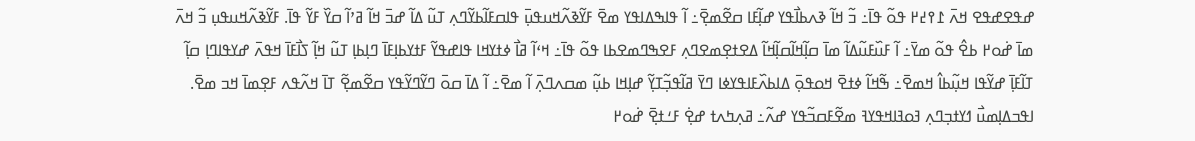ߝߟߐߝߟߐ ߞߍ߫ ߁߉߄߂ ߟߋ߬ ߟߊ߫߸ ߏ߬ ߞߊ߬ ߢߍߕߊ߯ߟߌ ߝߊ߲߬ߓߊ ߛߐ߬ߘߐ߲߫߸ ߊ߬ ߟߊߒߡߊߟߌ ߘߐ߫ ߓߌ߬ߢߍ߬ߞߎߟߎ߲߫ ߟߊߛߓߊ߬ߕߌ߬ߣߍ߲ ߠߎ߬ ߡߊ߬ ߝߏ߫ ߞߊ߬ ߥߴߊ߬ ߛߌ߰ ߓߌ߬ ߟߊ߫. ߓߌ߬ߢߍ߬ߞߎߟߎ߲ ߏ߬ ߞߍ߫ ߘߊ߫ ߝ߭ߋ߂ ߕߐ߮ ߟߋ߬ ߘߌ߫߸ ߊ߬ ߓߎ߰ߓߎ߬ߡߊ߬ ߘߊ߫ ߛߊ߲߬ߞߊ߬ߛߊ߲߬ߞߊ߬ ߡߐߙߐ߲ߘߐߣߍ߲ ߓߐߒߣߘߐߕߊ ߟߋ߬ ߟߊ߫߸ ߞߵߊ߬ ߥߊ߯ ߦߙߌߞߊ ߟߊߝߟߌ߬ ߓߙߌߕߊ߲ߓߊ߫ ߣߊ߲ߕߊ߲ ߠߎ߬ ߞߊ߲߬ ߖߊ߯ߓߊ߫ ߞߟߍ߫ ߝߌߟߊߣߊ߲ ߛߊ߲߬ ߠߊ߬ߓߊ߲߫ ߝߌ߬ߟߊ ߞߎ߲߬ߕߊ߮ ߞߘߐ߫߸ ߒ߬ߞߊ߬ ߦߙߐ߫ ߞߋߟߋ߲߫ ߡߊߕߍ߰ߓߊߟߌߦߊ ߣߌ߫ ߥߊ߬ߟߏ߲߬ߠߌ߲߬ ߝߊ߲ߞߊ ߕߎ߲߬ ߘߛߍߣߍ߲߫ ߊ߬ ߘߐ߫߸ ߊ߬ ߡߊ߫ ߛߋ߫ ߣߌ߬ߣߌ߬ߟߌ ߛߐ߬ߘߐ߲߬ ߠߊ߫ ߞߍ߬ߟߍ ߓߐ߲ߘߊ߫ ߞߏ ߘߐ߫. ߊߟߏߡߊ߲ߘߎ߯ ߗߌߙߏ߲ߣߍ߲ ߔߋߔߊߞߟߌߔ ߘߐ߬ߓߛߏ߬ߟߌ ߝߍ߬߸ ߥߍ߲ߤߍߙ ߝߐ߲߭ ߓߑߙߐ߲߫ ߝ߭ߋ߂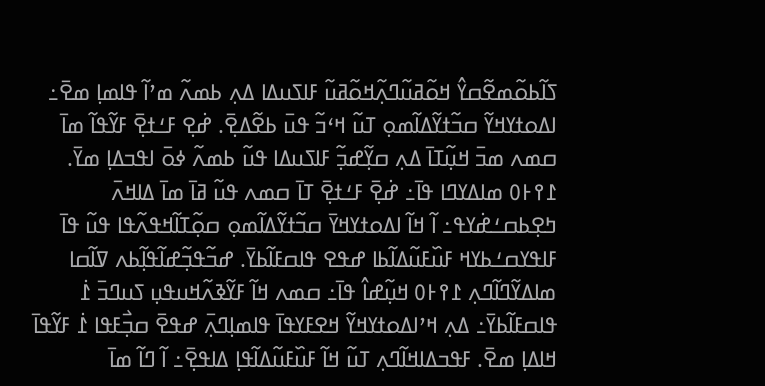ߖߊ߬ߕߋ߬ߘߐ߬ߛߌ߮ ߞߋ߬ߥߎ߬ߣߍ߲߬ߞߋ߬ߥߎ߬ ߓߊߖߎߡߊ ߡߍ߲ ߕߘߍ߬ ߘߴߊ߬ ߟߊߘߊ߲ ߘߐ߫߸ ߊߡߋߙߌߞߌ߬ ߛߏ߬ߙߌ߬ߡߊ߬ߘߋ߲ ߠߎ߬ ߞߵߏ߬ ߟߎ߫ ߕߐ߬ߡߐ߲߫. ߝ߭ߐ߲ ߓߑߙߐ߲߫ ߓߌ߬ߟߊ߬ ߘߊ߫ ߛߘߍ ߘߏ߫ ߞߎ߲߬ߠߊ߫ ߡߍ߲ ߛߌ߲߬ߝߏ߲߬ ߓߊߖߎߡߊ ߟߎ߬ ߕߘߍ߬ ߦߋ߫ ߊߟߏߡߊ߲ ߘߌ߫. ߁߉߅߀ ߘߊߡߌߣߊ ߟߊ߫߸ ߝ߭ߐ߲߫ ߓߑߙߐ߲߫ ߠߊ߫ ߛߘߍ ߟߎ߬ ߥߊ߫ ߘߊ߫ ߡߊߞߍ߫ ߤߐ߲ߕߛߑߝ߭ߌߟ߸ ߊ߬ ߞߊ߬ ߊߡߋߙߌߞߌ߫ ߛߏ߬ߙߌ߬ߡߊ߬ߘߋ߲ ߛߋ߲߬ߠߊ߬ߞߟߍ߬ߟߊ ߟߎ߬ ߟߊ߫ ߓߊߟߌߛߑߕߌߞ ߓߎ߰ߓߎ߬ߡߊ߬ߕߊ ߝߟߐ ߟߊߛߓߊ߬ߕߌ߫. ߝߏ߬ߟߏ߲߬ߝߊ߬ߟߊ߲߬ߕߍ ߜߊ߬ߛߊ ߘߊߡߌ߬ߣߊ߬ߣߍ߲ ߁߉߅߀ ߞߎ߲߬ߝߊ߮ ߟߊ߫߸ ߛߘߍ ߞߊ߬ ߓߌ߬ߢߍ߬ߞߎߟߎ߲ ߖߎߣߏ߫ ߁߭ ߟߊߛߓߊ߬ߕߌ߫߸ ߡߍ߲ ߞߴߊߡߋߙߌߞߌ߬ ߞߐߓߌߟߊ߫ ߟߊߘߊ߲ߣߍ߲߫ ߝߟߐ߫ ߛߏ߲߯ߓߟߊ ߁߭ ߓߌ߬ߟߊ߫ ߞߊߡߊ߲ ߘߐ߫. ߓߟߏߡߊߞߊ߬ߣߍ߲ ߠߎ߬ ߞߊ߬ ߓߎ߰ߓߎ߬ߡߊ߬ߟߊ߲ ߡߊߟߐ߲߫߸ ߊ߬ ߣߊ߬ ߘߊ߫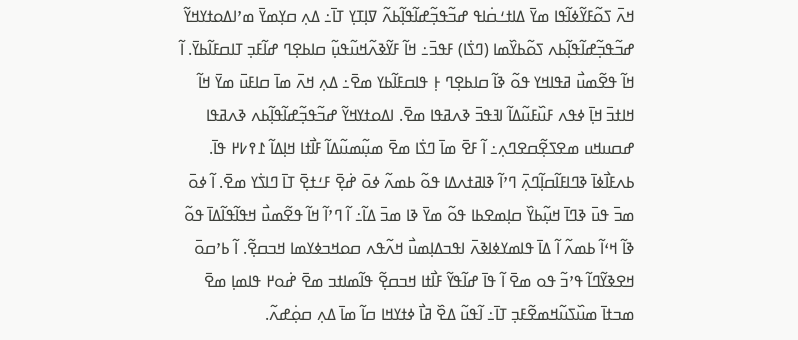ߞߍ߫ ߖߋ߬ߓߌ߬ߦߊ߬ߟߊ ߘߌ߫ ߡߊߙߑߛ߭ߊߟ ߝߏ߬ߟߏ߲߬ߝߊ߬ߟߊ߲߬ߕߍ߬ ߜߊ߲ߠߌ߲ ߠߊ߫߸ ߡߍ߲ ߛߌ߲ߘߌ߫ ߘߴߊߡߋߙߌߞߌ߬ ߝߏ߬ߟߏ߲߬ߝߊ߬ߟߊ߲߬ߕߍ ߖߋ߬ߕߌ߰ߘߊ (ߣߖ߭ߊ) ߓߟߏ߫߸ ߞߊ߬ ߓߌ߬ߢߍ߬ߞߎ߬ߟߎ߲߬ ߛߊߕߐ߲ߣ ߝߊ߬ߓߏ߲ ߠߊߛߓߊ߬ߕߌ߫. ߊ߬ ߞߊ߬ ߟߐ߬ߘߎ߯ ߥߟߊߞߌ ߟߋ߬ ߢߊ߬ ߛߊߕߐ߲ߣ ߅߲ ߟߊߛߓߊ߬ߕߌ ߘߐ߫߸ ߡߍ߲ ߞߍ߫ ߘߊ߫ ߛߊߓߎ߫ ߘߌ߫ ߞߊ߬ ߞߊߙߏ߫ ߞߊ߲߫ ߦߟߍ ߓߎ߰ߓߎ߬ߡߊ߬ ߊߔߟߏ߫ ߢߍߥߟߊ ߘߐ߫. ߊߡߋߙߌߞߌ߬ ߝߏ߬ߟߏ߲߬ߝߊ߬ߟߊ߲߬ߕߍ ߢߍߥߟߊ ߝߛߎߞߎ ߘߐߖߐ߲߬ߛߐߣߍ߲߸ ߊ߬ ߓߐ߫ ߘߊ߫ ߣߖ߭ߊ ߘߐ߫ ߘߎ߲߬ߘߎ߬ߡߊ߬ ߓߊ߯ߙߊ ߞߊ߲ߡߊ߬ ߁߉߇߂ ߟߊ߫. ߕߍߓߊ߯ߦߊ߫ ߢߣߊߓߊ߬ߛߊ߲߬ߣߍ߲߫ ߣߴߊ߬ ߢߊߥߙߍߡߊ ߟߋ߬ ߕߘߍ߬ ߦߋ߫ ߝ߭ߐ߲߫ ߓߑߙߐ߲߫ ߠߊ߫ ߣߊߖ߭ߌ ߘߐ߫. ߊ߬ ߦߋ߫ ߘߏ߫ ߟߎ߫ ߢߣߊ߫ ߞߎ߲߬ߕߌ߰ ߛߊ߲ߘߐߕߊ ߟߋ߬ ߘߌ߫ ߢߊ ߘߏ߫ ߡߊ߬߸ ߊ߬ ߣߴߊ߬ ߞߊ߬ ߟߐ߬ߘߎ߯ ߞߟߊ߬ߟߊ߬ߡߊ߫ ߟߋ߬ ߢߊ߬ ߞߵߊ߬ ߕߘߍ߬ ߊ߬ ߡߊ߫ ߟߊߘߌߦߊߢߍ߫ ߊߟߏߡߊ߲ߘߎ߯ ߞߍ߬ߟߍ ߛߋߞߏߦߌߘߊ ߞߏߛߐ߲߬. ߊ߬ ߕߴߛߋ߫ ߞߐߢߌ߬ߣߊ߬ ߟߴߏ߬ ߟߋ ߘߐ߫ ߊ߬ ߟߊ߫ ߝߊ߬ߟߌ߬ ߓߊ߯ߙߊ ߞߏߛߐ߲߬ ߟߊ߬ߘߊߙߏ ߘߐ߫ ߝ߭ߋ߂ ߟߊߘߊ߲ ߘߐ߫ ߘߏߙߊ߫ ߘߎ߰ߖߎ߬ߞߘߐ߬ߓߏ߲ ߠߊ߫߸ ߊ߬ߟߎ߬ ߡߐ߰ ߥߊ߯ ߦߙߌߞߊ ߛߊ߬ ߘߊ߫ ߡߍ߲ ߛߋ߲߭ߝߍ߬.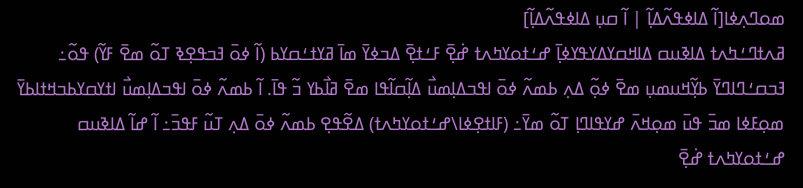ߘߋߣߍ߲ߦߊ[ߊ߬ ߡߊߦߟߍ߬ߡߊ߲߬ | ߊ߬ ߛߎ߲ ߡߊߦߟߍ߬ߡߊ߲߬]
ߥߍߙߣߑߤߍߙ ߡߊߢߎߛ ߡߊߞߛߌߡߌߟߌߦߊ߲߫ ߝߑߙߋߌߤߍߙ ߝ߭ߐ߲߫ ߓߑߙߐ߲߫ ߡߏߦߌ߫ ߘߊ߫ ߥߌߙߑߛߌߕ (ߊ߬ ߦߋ߫ ߔߏߟߐ߲ߢ ߠߋ߬ ߘߐ߫ ߓߌ߬) ߟߋ߬߸ ߔߏߛߑߣߊߣߌ߫ ߕߌ߲߬ߞߎߘߎ߲ ߘߐ߫ ߦߋ߲߬ ߡߍ߲ ߕߘߍ߬ ߦߋ߫ ߊߟߏߡߊ߲ߘߎ߯ ߡߊ߲߬ߛߊ߬ߟߊ ߘߐ߫ ߥߊ߯ߕߌ ߏ߬ ߟߊ߫. ߊ߬ ߕߘߍ߬ ߦߋ߫ ߊߟߏߡߊ߲ߘߎ߯ ߊߙߌߛߌߕߏߞߙߊߕߌ߫ ߘߋ߲ߓߦߊ ߘߏ߫ ߟߎ߫ ߘߋ߲ߞߍ߫ ߝߌߟߊߣߊ߲ ߠߋ߬ ߘߌ߫߸ (ߓߊߙߐ߲ߦߊ\ߝߑߙߋߌߤߍߙ) ߡߐ߬ߟߐ߲ ߕߘߍ߬ ߦߋ߫ ߡߍ߲ ߠߎ߬ ߓߟߏ߫߸ ߊ߬ ߝߊ߬ ߡߊߢߎߛ ߝߑߙߋߌߤߍߙ ߝ߭ߐ߲߫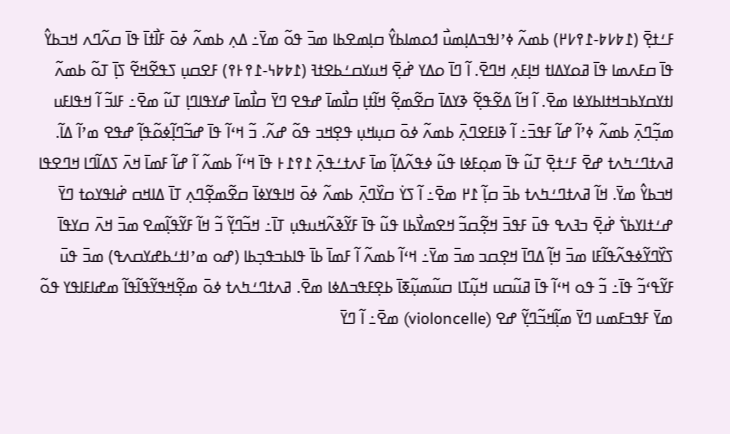ߓߑߙߐ߲߫ (߁߈߇߈-߁߉߇߂) ߕߘߍ߬ ߦߴߊߟߏߡߊ߲ߘߎ߯ ߗߋߘߊߕߌ߮ ߛߊ߲ߘߐߕߊ ߘߏ߫ ߟߋ߬ ߘߌ߫߸ ߡߍ߲ ߕߘߍ߬ ߦߋ߫ ߓߊ߯ߙߊ߫ ߟߊ߫ ߛߍ߬ߣߍ ߞߏߕߌ߮ ߟߊ߫ ߛߓߍߘߊ ߟߊ߫ ߥߋߌߡߊߙ ߞߊ߲ߓߍ߲ ߞߣߐ߫. ߊ߬ ߣߊ߫ ߋߡߌ ߝ߭ߐ߲߫ ߞߎߌߛߑߕߐߙߔ (߁߈߈߆-߁߉߅߉) ߓߐߛߎ߲ ߖߟߐ߬ߞߐ߬ ߖߊ߲߫ ߠߋ߬ ߕߘߍ߬ ߊߙߌߛߌߕߏߞߙߊߕߌߦߊ ߘߐ߫. ߊ߬ ߞߊ߬ ߡߐ߬ߟߐ߲߬ ߢߌߡߊ߫ ߛߐ߬ߘߐ߲߬ ߞߊ߬ߙߊ߲ ߛߊ߯ߘߊ߫ ߝߟߐ ߣߌ߫ ߛߊ߯ߘߊ߫ ߝߌߟߊߣߊ߲ ߠߎ߬ ߘߐ߫߸ ߓߊߏ߬ ߊ߬ ߞߟߊߓߎ ߘߏ߲߬ߣߍ߲߫ ߕߘߍ߬ ߦߴߊ߬ ߝߊ߬ ߓߟߏ߫߸ ߊ߬ ߢߊߓߐߣߍ߲߫ ߕߘߍ߬ ߦߋ߫ ߛߎ߲ߞߎ߲ ߟߐ߲ߞߏ ߟߋ߬ ߝߍ߬. ߏ߬ ߞߵߊ߬ ߟߊ߫ ߝߏ߬ߣߊ߲߬ߦߋ߬ߟߊ߲߬ ߝߟߐ ߘߴߊ߬ ߡߊ߬. ߥߍߙߣߑߤߍߙ ߝߐ߫ ߓߑߙߐ߲߫ ߠߎ߬ ߟߊ߫ ߘߋ߲ߓߦߊ ߟߎ߬ ߦߟߍ߬ߡߊ߲߬ ߘߊ߫ ߓߍߙߑߟߍ߲߫ ߁߉߁߅ ߟߊ߫ ߞߵߊ߬ ߕߘߍ߬ ߊ߬ ߝߊ߬ ߓߘߊ߫ ߞߍ߫ ߖߡߊ߬ߣߊ ߞߣߐߟߊ ߞߏߕߌ߮ ߘߌ߫. ߞߊ߬ ߥߍߙߣߑߤߍߙ ߕߏ߫ ߛߊ߲߬ ߁߂ ߘߐ߫߸ ߊ߬ ߖߌ߭ ߛߌ߰ߣߍ߲߫ ߕߘߍ߬ ߦߋ߫ ߞߊߟߌߦߊ߫ ߛߐ߬ߘߐ߲߬ߣߍ߲ ߠߊ߫ ߡߊߞߛ ߝ߭ߊߟߌߋߙ ߣߌ߫ ߝߑߙߊߌߕߖ߭ ߝ߭ߐ߲߫ ߏߔߍߟ ߟߎ߫ ߓߟߏ߫ ߞߐ߲߬ߛߏ߬ ߞߐߘߌ߯ߕߊ ߟߎ߬ ߟߊ߫ ߓߌ߬ߢߍ߬ߞߎߟߎ߲ ߠߊ߫߸ ߞߏ߬ߣߌ߲߬ ߏ߬ ߞߊ߬ ߓߌ߬ߟߊ߲߬ߘߐ ߘߏ߫ ߞߍ߫ ߛߌߟߊ߫ ߖߌ߰ߣߌ߬ߦߟߍ߬ߟߊ߬ߓߊ ߘߏ߫ ߞߊ߲߬ ߡߣߊ߫ ߞߐ߲ߛߏ ߘߏ߫ ߘߌ߫߸ ߞߵߊ߬ ߕߘߍ߬ ߊ߬ ߓߘߊ߫ ߕߊ߫ ߟߊߕߏߟߏ߲ߕߊ (ߝߋ ߘߴߊߙߑߕߝߌߛߍߟ) ߘߏ߫ ߟߎ߫ ߓߌ߬ߟߵߏ߬ ߟߊ߫߸ ߏ߬ ߟߋ ߞߵߊ߬ ߟߊ߫ ߥߎ߬ߛߎ ߞߎ߲߬ߠߊ ߛߎ߬ߘߎ߲߬ߧߊ߫ ߕߐ߲ߓߟߏߡߦߊ ߘߐ߫. ߥߍߙߣߑߤߍߙ ߦߋ߫ ߘߐ߲߬ߞߟߌ߬ߟߊ߬ߟߊ߬ ߘߝߊߓߊߟߌ ߟߋ߬ ߘߌ߫ ߓߟߏߓߘߎ ߣߌ߫ ߘߊ߲߬ߞߏ߬ߣߌ߲߬ ߝߐ (violoncelle) ߘߐ߫߸ ߊ߬ ߣߌ߫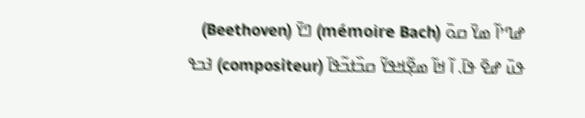ߝߣߴߊ߬ ߘߌ߫ ߛߋ߫ (mémoire Bach) ߣߌ߫ (Beethoven) ߟߎ߫ ߝߐ߫ ߟߊ߫. ߊ߬ ߞߊ߬ ߘߐ߲߬ߞߟߌ߬ ߛߏ߰ߙߏ߬ߟߊ߫ (compositeur) ߔߏߟ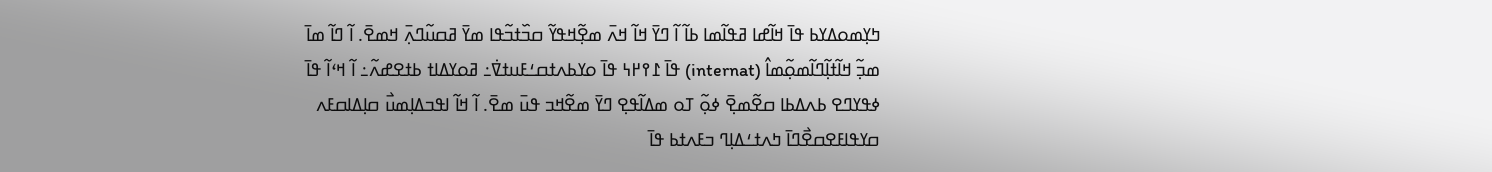ߤߌ߲ߘߋߡߌߕ ߟߊ߫ ߞߊ߬ߝߊ ߥߟߊ߬ߘߊ ߕߊ߬ ߊ߬ ߣߌ߫ ߞߊ߬ ߞߍ߫ ߘߐ߲߬ߞߟߌ߬ ߛߏ߰ߙߏ߬ߟߊ ߘߌ߫ ߥߛߎ߬ߣߍ߲߫ ߞߘߐ߫. ߊ߬ ߣߊ߬ ߘߊ߫ ߘߏ߲߬ ߞߊ߬ߙߊ߲߬ߣߊ߬ߘߋ߲߬ߘߊ߮ (internat) ߟߊ߫ ߁߉߂߆ ߟߊ߫ ߋߌߕߍߙߛߑߓߎߙߜ߭߸ ߥߋߌߡߊߙ ߕߙߐߝߍ߬߸ ߊ߬ ߞߵߊ߬ ߟߊ߫ ߦߟߌߣߐ ߕߍߡߕߊ ߛߐ߬ߘߐ߲߫ ߦߋ߲߬ ߠߋ ߘߡߊ߬ߟߐ߲ ߣߌ߫ ߘߐ߬ߞߏ ߟߎ߫ ߘߐ߫. ߊ߬ ߞߊ߬ ߊߟߏߡߊ߲ߘߎ߯ ߛߊ߲ߡߊߛߓߍ ߛߌߟߊߓߐߛߐ߯ߣߊ߫ ߤߍߙߑߡߊ߲ߣ ߏߓߍߙߕ ߟߊ߫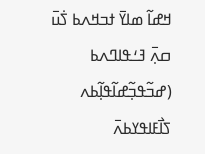ߞߝߊ߬ ߘߊߌ߫ ߙߏߞߍߕ ߖ߭ߎ߫ ߛߍ߲߫ ߔߑߟߊߣߍߕ (ߝߏ߬ߟߏ߲߬ߝߊ߬ߟߊ߲߬ߕߍ ߖߊ߯ߓߊߟߌߕߍ߫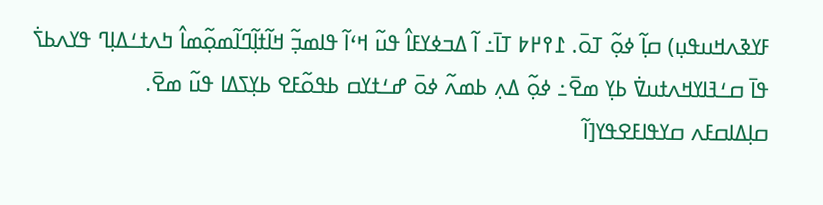ߓߌߢߍߞߎߟߎ߲) ߛߊ߲߬ ߦߋ߲߬ ߠߋ߫. ߁߉߂߈ ߠߊ߫߸ ߊ߬ ߡߏߦߌߓߊ߮ ߟߎ߬ ߞߵߊ߬ ߟߊߘߏ߲߬ ߞߊ߬ߙߊ߲߬ߣߊ߬ߘߋ߲߬ߘߊ߮ ߤߍߙߑߡߊ߲ߣ ߟߌߍߕߖ߭ ߟߊ߫ ߛߑߔߊߌߞߍߙߎߜ߭ ߕߌ߲ ߘߐ߫߸ ߦߋ߲߬ ߡߍ߲ ߕߘߍ߬ ߦߋ߫ ߝߑߙߌߛ ߕߟߋ߬ߓߐ ߕߌ߲ߖߡߊ ߟߎ߬ ߘߐ߫.
ߛߊ߲ߡߊߛߓߍ ߛߌߟߊߓߐߟߌ[ߊ߬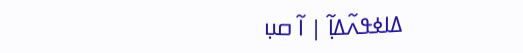ߡߊߦߟߍ߬ߡߊ߲߬ | ߊ߬ ߛߎ߲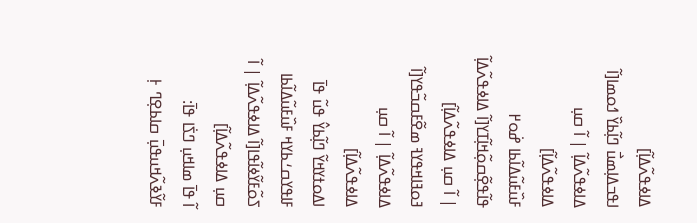ߡߊߦߟߍ߬ߡߊ߲߬]
ߊߟߏߡߊ߲ߘߎ߯ ߣߊ߲߬ߕߌ߰ ߗߋߘߊ[ߊ߬ ߡߊߦߟߍ߬ߡߊ߲߬ | ߊ߬ ߛߎ߲ ߡߊߦߟߍ߬ߡߊ߲߬]
ߓߎ߰ߓߎ߬ߡߊ߬ߕߊ ߝ߭ߋ߂ ߟߊ߬ߟߐ߲߬ߛߋ߲߬ߞߊ߲߬ߠߌ[ߊ߬ ߡߊߦߟߍ߬ߡߊ߲߬ | ߊ߬ ߛߎ߲ ߡߊߦߟߍ߬ߡߊ߲߬]
ߔߋߔߊߞߟߌߔ ߘߐ߬ߓߛߏ߬ߟߌ[ߊ߬ ߡߊߦߟߍ߬ߡߊ߲߬ | ߊ߬ ߛߎ߲ ߡߊߦߟߍ߬ߡߊ߲߬]
ߊߡߋߙߌߞߌ߬ ߣߊ߲߬ߕߌ߮ ߟߎ߬ ߟߊ߫ ߓߊߟߌߛߑߕߌߞ ߓߎ߰ߓߎ߬ߡߊ߬ߕߊ ߖߋ߬ߓߌ߬ߦߊ߬ߟߊ[ߊ߬ ߡߊߦߟߍ߬ߡߊ߲߬ | ߊ߬ ߛߎ߲ ߡߊߦߟߍ߬ߡߊ߲߬]
ߊ߬ ߟߊ߫ ߘߊߞߎ߲ ߣߖ߭ߊ ߟߊ߫: ߓߌ߬ߢߍ߬ߞߎߟߎ߲߫ ߛߊߕߐ߲ߣ ߅߲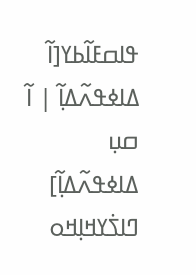ߟߊߛߓߊ߬ߕߌ[ߊ߬ ߡߊߦߟߍ߬ߡߊ߲߬ | ߊ߬ ߛߎ߲ ߡߊߦߟߍ߬ߡߊ߲߬]
ߣߊߖ߭ߌߞߊ߲ߞߋ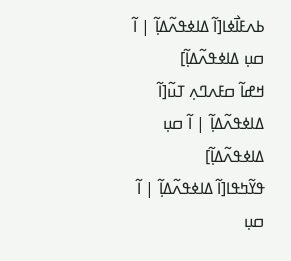ߕߍߓߊ߯ߦߊ[ߊ߬ ߡߊߦߟߍ߬ߡߊ߲߬ | ߊ߬ ߛߎ߲ ߡߊߦߟߍ߬ߡߊ߲߬]
ߞߝߊ߬ ߛߓߍߣߍ߲ ߠߎ߬[ߊ߬ ߡߊߦߟߍ߬ߡߊ߲߬ | ߊ߬ ߛߎ߲ ߡߊߦߟߍ߬ߡߊ߲߬]
ߟߌ߬ߤߟߊ[ߊ߬ ߡߊߦߟߍ߬ߡߊ߲߬ | ߊ߬ ߛߎ߲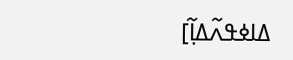ߡߊߦߟߍ߬ߡߊ߲߬]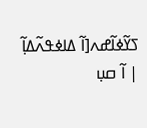ߖߌ߬ߦߊ߬ߝߍ[ߊ߬ ߡߊߦߟߍ߬ߡߊ߲߬ | ߊ߬ ߛߎ߲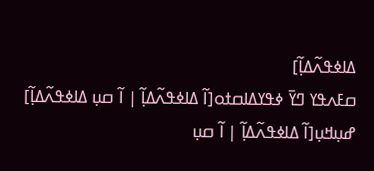ߡߊߦߟߍ߬ߡߊ߲߬]
ߛߓߍߟߌ ߣߌ߫ ߦߟߌߡߊߛߙߋ[ߊ߬ ߡߊߦߟߍ߬ߡߊ߲߬ | ߊ߬ ߛߎ߲ ߡߊߦߟߍ߬ߡߊ߲߬]
ߝߎ߲ߞߎ߲[ߊ߬ ߡߊߦߟߍ߬ߡߊ߲߬ | ߊ߬ ߛߎ߲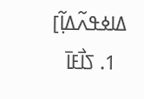ߡߊߦߟߍ߬ߡߊ߲߬]
  1. ߖߊ߯ߓߊ߫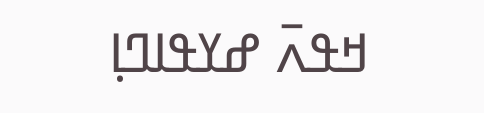ߞߟߍ߫ ߝߌߟߊߣߊ߲